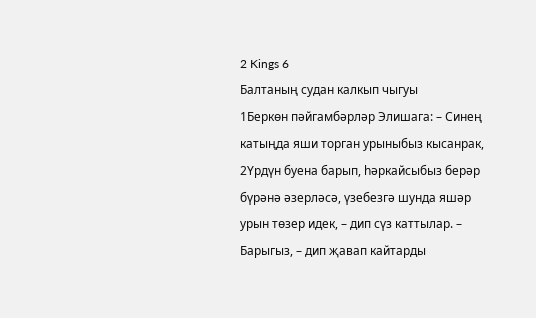2 Kings 6
Балтаның судан калкып чыгуы
1Беркөн пәйгамбәрләр Элишага: – Синең катыңда яши торган урыныбыз кысанрак, 2Үрдүн буена барып, һәркайсыбыз берәр бүрәнә әзерләсә, үзебезгә шунда яшәр урын төзер идек, – дип сүз каттылар. – Барыгыз, – дип җавап кайтарды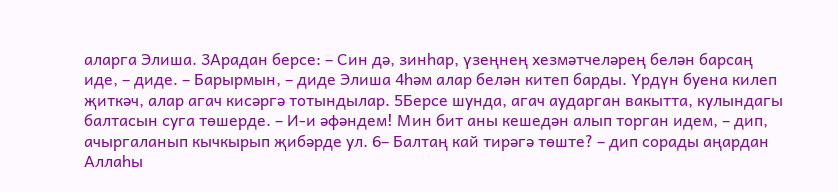аларга Элиша. 3Арадан берсе: – Син дә, зинһар, үзеңнең хезмәтчеләрең белән барсаң иде, – диде. – Барырмын, – диде Элиша 4һәм алар белән китеп барды. Үрдүн буена килеп җиткәч, алар агач кисәргә тотындылар. 5Берсе шунда, агач аударган вакытта, кулындагы балтасын суга төшерде. – И-и әфәндем! Мин бит аны кешедән алып торган идем, – дип, ачыргаланып кычкырып җибәрде ул. 6– Балтаң кай тирәгә төште? – дип сорады аңардан Аллаһы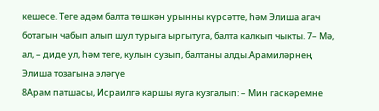кешесе. Теге адәм балта төшкән урынны күрсәтте, һәм Элиша агач ботагын чабып алып шул турыга ыргытуга, балта калкып чыкты. 7– Мә, ал, – диде ул, һәм теге, кулын сузып, балтаны алды.Арамиләрнең Элиша тозагына эләгүе
8Арам патшасы, Исраилгә каршы яуга кузгалып: – Мин гаскәремне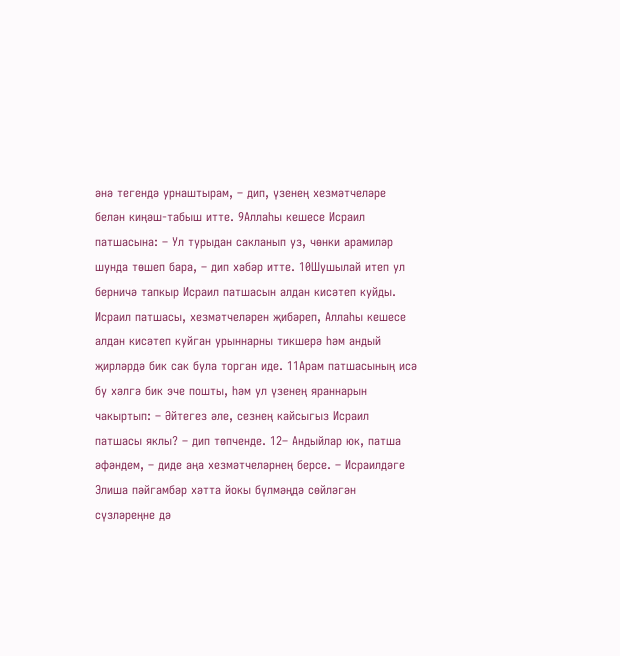әнә тегендә урнаштырам, – дип, үзенең хезмәтчеләре белән киңәш-табыш итте. 9Аллаһы кешесе Исраил патшасына: – Ул турыдан сакланып уз, чөнки арамиләр шунда төшеп бара, – дип хәбәр итте. 10Шушылай итеп ул берничә тапкыр Исраил патшасын алдан кисәтеп куйды. Исраил патшасы, хезмәтчеләрен җибәреп, Аллаһы кешесе алдан кисәтеп куйган урыннарны тикшерә һәм андый җирләрдә бик сак була торган иде. 11Арам патшасының исә бу хәлгә бик эче пошты, һәм ул үзенең яраннарын чакыртып: – Әйтегез әле, сезнең кайсыгыз Исраил патшасы яклы? – дип төпченде. 12– Андыйлар юк, патша әфәндем, – диде аңа хезмәтчеләрнең берсе. – Исраилдәге Элиша пәйгамбәр хәтта йокы бүлмәңдә сөйләгән сүзләреңне дә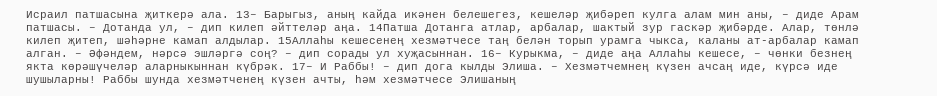Исраил патшасына җиткерә ала. 13– Барыгыз, аның кайда икәнен белешегез, кешеләр җибәреп кулга алам мин аны, – диде Арам патшасы. – Дотанда ул, – дип килеп әйттеләр аңа. 14Патша Дотанга атлар, арбалар, шактый зур гаскәр җибәрде. Алар, төнлә килеп җитеп, шәһәрне камап алдылар. 15Аллаһы кешесенең хезмәтчесе таң белән торып урамга чыкса, каланы ат-арбалар камап алган. – Әфәндем, нәрсә эшләргә соң? – дип сорады ул хуҗасыннан. 16– Курыкма, – диде аңа Аллаһы кешесе, – чөнки безнең якта көрәшүчеләр аларныкыннан күбрәк. 17– И Раббы! – дип дога кылды Элиша. – Хезмәтчемнең күзен ачсаң иде, күрсә иде шушыларны! Раббы шунда хезмәтченең күзен ачты, һәм хезмәтчесе Элишаның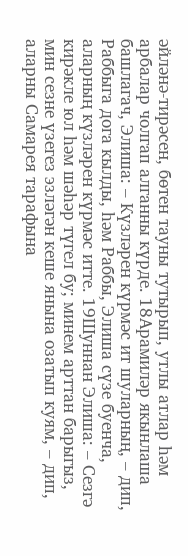әйләнә-тирәсен, бөтен тауны тутырып, утлы атлар һәм арбалар чолгап алганны күрде. 18Арамиләр якынлаша башлагач, Элиша: – Күзләрен күрмәс ит шуларның, – дип, Раббыга дога кылды, һәм Раббы, Элиша сүзе буенча, аларның күзләрен күрмәс итте. 19Шуннан Элиша: – Сезгә кирәкле юл һәм шәһәр түгел бу; минем арттан барыгыз, мин сезне үзегез эзләгән кеше янына озатып куям, – дип, аларны Самарея тарафына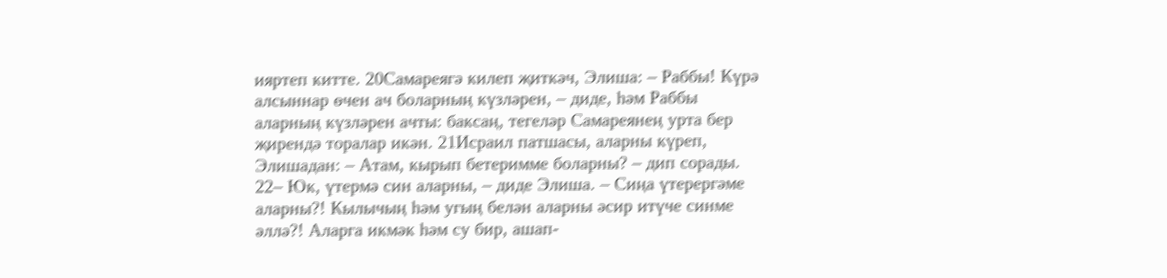ияртеп китте. 20Самареягә килеп җиткәч, Элиша: – Раббы! Күрә алсыннар өчен ач боларның күзләрен, – диде, һәм Раббы аларның күзләрен ачты: баксаң, тегеләр Самареянең урта бер җирендә торалар икән. 21Исраил патшасы, аларны күреп, Элишадан: – Атам, кырып бетеримме боларны? – дип сорады. 22– Юк, үтермә син аларны, – диде Элиша. – Сиңа үтерергәме аларны?! Кылычың һәм угың белән аларны әсир итүче синме әллә?! Аларга икмәк һәм су бир, ашап-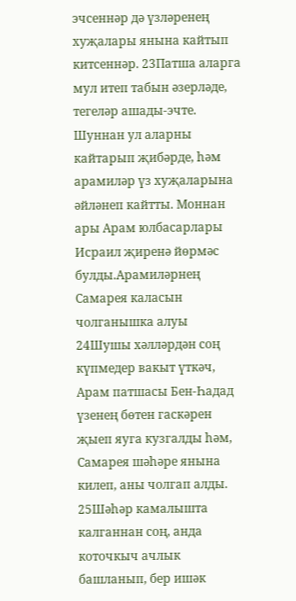эчсеннәр дә үзләренең хуҗалары янына кайтып китсеннәр. 23Патша аларга мул итеп табын әзерләде, тегеләр ашады-эчте. Шуннан ул аларны кайтарып җибәрде, һәм арамиләр үз хуҗаларына әйләнеп кайтты. Моннан ары Арам юлбасарлары Исраил җиренә йөрмәс булды.Арамиләрнең Самарея каласын чолганышка алуы
24Шушы хәлләрдән соң күпмедер вакыт үткәч, Арам патшасы Бен-Һадад үзенең бөтен гаскәрен җыеп яуга кузгалды һәм, Самарея шәһәре янына килеп, аны чолгап алды. 25Шәһәр камалышта калганнан соң, анда коточкыч ачлык башланып, бер ишәк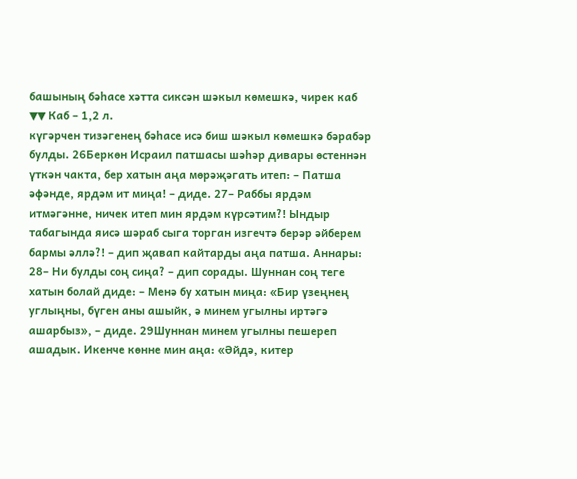башының бәһасе хәтта сиксән шәкыл көмешкә, чирек каб ▼▼ Каб – 1,2 л.
күгәрчен тизәгенең бәһасе исә биш шәкыл көмешкә бәрабәр булды. 26Беркөн Исраил патшасы шәһәр дивары өстеннән үткән чакта, бер хатын аңа мөрәҗәгать итеп: – Патша әфәнде, ярдәм ит миңа! – диде. 27– Раббы ярдәм итмәгәнне, ничек итеп мин ярдәм күрсәтим?! Ындыр табагында яисә шәраб сыга торган изгечтә берәр әйберем бармы әллә?! – дип җавап кайтарды аңа патша. Аннары: 28– Ни булды соң сиңа? – дип сорады. Шуннан соң теге хатын болай диде: – Менә бу хатын миңа: «Бир үзеңнең углыңны, бүген аны ашыйк, ә минем угылны иртәгә ашарбыз», – диде. 29Шуннан минем угылны пешереп ашадык. Икенче көнне мин аңа: «Әйдә, китер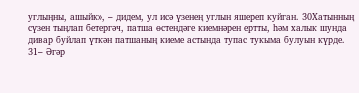углыңны, ашыйк», – дидем, ул исә үзенең углын яшереп куйган. 30Хатынның сүзен тыңлап бетергәч, патша өстендәге киемнәрен ертты, һәм халык шунда дивар буйлап үткән патшаның киеме астында тупас тукыма булуын күрде. 31– Әгәр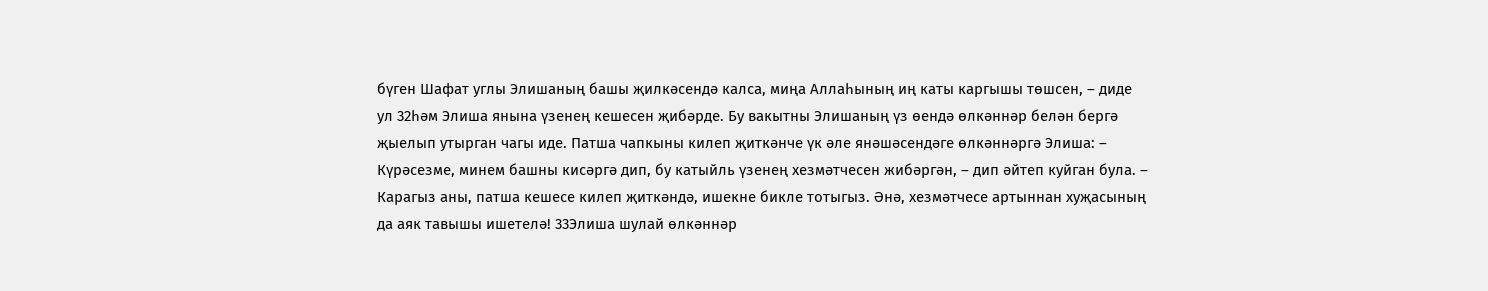бүген Шафат углы Элишаның башы җилкәсендә калса, миңа Аллаһының иң каты каргышы төшсен, – диде ул 32һәм Элиша янына үзенең кешесен җибәрде. Бу вакытны Элишаның үз өендә өлкәннәр белән бергә җыелып утырган чагы иде. Патша чапкыны килеп җиткәнче үк әле янәшәсендәге өлкәннәргә Элиша: – Күрәсезме, минем башны кисәргә дип, бу катыйль үзенең хезмәтчесен жибәргән, – дип әйтеп куйган була. – Карагыз аны, патша кешесе килеп җиткәндә, ишекне бикле тотыгыз. Әнә, хезмәтчесе артыннан хуҗасының да аяк тавышы ишетелә! 33Элиша шулай өлкәннәр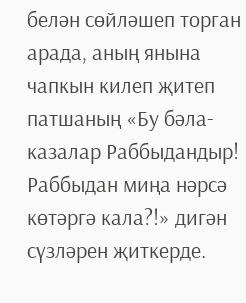белән сөйләшеп торган арада, аның янына чапкын килеп җитеп патшаның «Бу бәла-казалар Раббыдандыр! Раббыдан миңа нәрсә көтәргә кала?!» дигән сүзләрен җиткерде.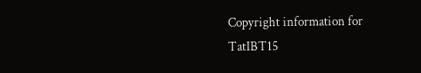Copyright information for
TatIBT15